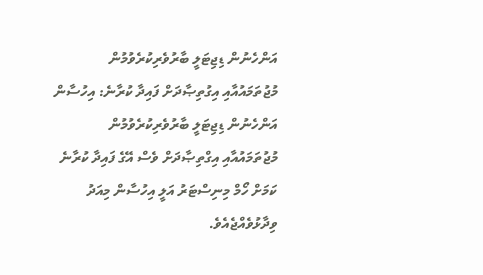އަންހެނުން ޑިޖިޓަލީ ބާރުވެރިކުރެވުމުން މުޖުތަމައުއާއި އިގުތިޞާދަށް ފައިދާ ކުރާނެ: އިހުސާން
އަންހެނުން ޑިޖިޓަލީ ބާރުވެރިކުރެވުމުން މުޖުތަމައުއާއި އިގްތިޞާދަށް ވެސް އޭގެ ފައިދާ ކުރާނެ ކަމަށް ހޯމް މިނިސްޓަރު އަލީ އިހުސާން މިއަދު ވިދާޅުވެއްޖެއެވެ.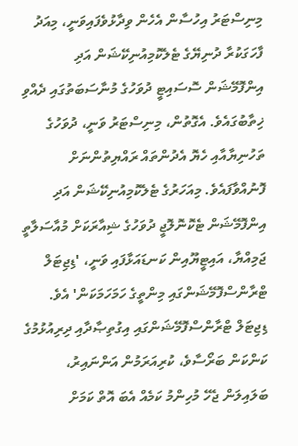މިނިސްޓަރު އިހުސާން އެހެން ވިދާޅުވެފައިވަނީ، މިއަދު ފާހަގަކުރާ ދުނިޔޭގެ ޓެލެކޮމިއުނިކޭޝަން އަދި އިންފޮމޭޝަން ސޮސައިޓީ ދުވަހުގެ މުނާސަބަތުގައި ދެއްވި ޚިތާބުގައެވެ. އެގޮތުން، މިނިސްޓަރު ވަނީ، ދުވަހުގެ ތަހުނިޔާއާއި ހެޔޮ އެދުންތައް ރައްޔިތުންނަށް ފޮނުއްވާފައެވެ. މިއަހަރުގެ ޓެލެކޮމިއުނިކޭޝަން އަދި އިންފޮމޭޝަން ޓެކޮނޮލޮޖީ ދުވަހުގެ ޝިއާރަކަށް މުއާސަލާތީ ޖަމިއްޔާ، އައިޓީޔޫއިން ކަނޑައަޅާފައި ވަނީ، 'ޑިޖިޓަލް ޓްރާންސްފޮމޭޝަންގައި މިންތީގެ ހަމަހަމަކަން' އެވެ. ޑިޖިޓަލް ޓްރާންސްފޮމޭޝަންގައި އިގުތިޞާދާއި ދިރިއުޅުމުގެ ކަންކަން ބަރޯސާވެ، ކުރިއަރަމުން އަންނައިރު، ބަލައިލަން ޖެހޭ މުހިންމު ކަމެއް އެބަ އޮތް ކަމަށް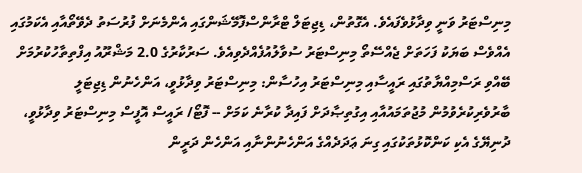މިނިސްޓަރު ވަނީ ވިދާޅުވެފައެވެ. އެގޮތުން، ޑިޖިޓަލް ޓްރާންސްފޮމޭޝަންގައި އެންމެނަށް ފުރުސަތު ދެވޭތޯއާއި އެކަމުގައި އެއްވެސް ބަޔަކު ފަހަތަށް ޖެއްސޭތޯ މިނިސްޓަރު ސުވާލުއުފެއްދެވިއެވެ. ސަރުކާރުގެ 2.0 މަޝްރޫއު އިފްތިތާހުކުރުމަށް ބޭއްވި ރަސްމިއްޔާތުގައި ރައީސާއި މިނިސްޓަރު އިހުސާން: މިނިސްޓަރު ވިދާޅުވީ، އަންހެނުން ޑިޖިޓަލީ ބާރުވެރިކުރެވުމުން މުޖުތަމައުއާއި އިގުތިޞާދަށް ފައިދާ ކުރާނެ ކަމަށް -- ފޮޓޯ/ ރައީސް އޮފީސް މިނިސްޓަރު ވިދާޅުވީ، ދުނިޔޭގެ އެކި ކަންކޮޅުތަކުގައި ގިނަ ޢަދަދެއްގެ އަންހެނުންނާއި އަންހެން ދަރީން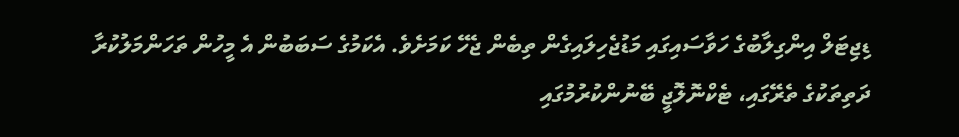ޑިޖިޓަލް އިންގިލާބުގެ ހަވާސައިގައި މަޑުޖެހިލައިގެން ތިބެން ޖެހޭ ކަމަށެވެ. އެކަމުގެ ސަބަބުން އެ މީހުން ތަހަންމަލުކުރާ ދަތިތަކުގެ ތެރޭގައި، ޓެކްނޮލޮޖީ ބޭނުންކުރުމުގައި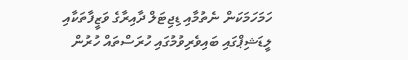ހަމަހަމަކަން ނެތުމާއި ޑިޖިޓަލް ދާއިރާގެ ވަޒީފާތަކާއި ލީޑަޝިޕްގައި ބައިވެރިވުމުގައި ހުރަސްތައް ހުރުން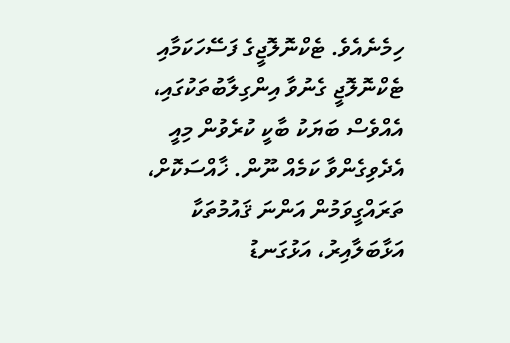ހިމެނެއެވެ. ޓެކްނޮލޮޖީގެ ފަސޭހަކަމާއި ޓެކްނޮލޮޖީ ގެނުވާ އިންގިލާބުތަކުގައި، އެއްވެސް ބަޔަކު ބާކީ ކުރެވުން މިއީ އެދެވިގެންވާ ކަމެއް ނޫން. ޚާއްސަކޮށް، ތަރައްގީވަމުން އަންނަ ޤައުމުތަކާ އަޅާބަލާއިރު، އަޅުގަނޑު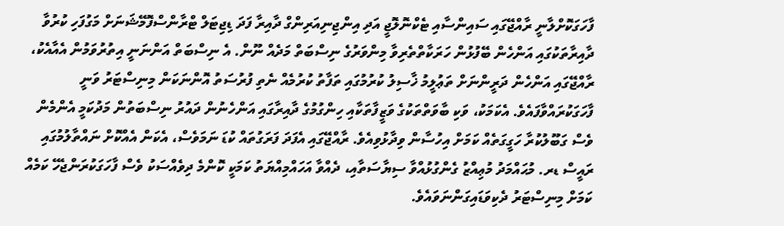ފާހަގަކޮށްލާނީ ރާއްޖޭގައި ސައިންސާއި ޓެކްނޮލޮޖީ އަދި އިންޖިނިއަރިންގް ދާއިރާ ފަދަ ޑިޖިޓަލް ޓްރާންސްފޮމޭޝަނަށް މަގުފަހި ކުރުވާ ދާއިރާތަކުގައި އަންހެން ބޭފުޅުން ހަރަކާތްތެރިވާ މިންވަރުގެ ނިސްބަތް މަދެއް ނޫން. އެ ނިސްބަތް އަންނަނީ އިތުރުވަމުން އެއާއެކު، ރާއްޖޭގައި އަންހެން ދަރީންނަށް ތަޢުލީމު ޚާސިލު ކުރުމުގައި ތަފާތު ކުރުމެއް ނެތި ފުރުސަތު އޮންނަކަން މިނިސްޓަރު ވަނީ ފާހަގަކުރައްވާފައެވެ. އެކަމަކު، ވަކި ބާވަތްތަކުގެ ވަޒީފާތަކާއި ހިންގުމުގެ ދާއިރާގައި އަންހެނުން ދައުރު ނިސްބަތުން މަދުކަމީ އެންމެން ވެސް ގަބޫލުކުރާ ހަގީގަތެއް ކަމަށް އިހުސާން ވިދާޅުވިއެވެ. ރާއްޖޭގައި އެފަދަ ފަރަގުތައް ކުޑަ ނަމަވެސް، އެކަން އެއްކޮށް ނައްތާލުމުގައި ރައީސް ޑރ. މުޙައްމަދު މުޢިއްޒު ގެންގުޅުއްވާ ސިޔާސަތާއި، ދެއްވާ އަހައްމިއްޔަތު ކަމަކީ ކޮންމެ ދިވެއްސަކު ވެސް ފާހަގަކުރަންޖެހޭ ކަމެއް ކަމަށް މިނިސްޓަރު ދެކިވަޑައިގަންނަވައެވެ.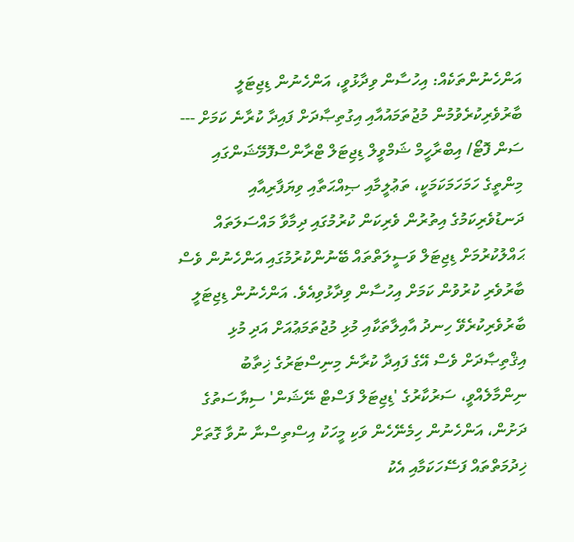އަންހެނުންތަކެއް: އިހުސާން ވިދާޅުވީ، އަންހެނުން ޑިޖިޓަލީ ބާރުވެރިކުރެވުމުން މުޖުތަމައުއާއި އިގުތިޞާދަށް ފައިދާ ކުރާނެ ކަމަށް --- ސަން ފޮޓޯ/ އިބްރާހީމް ޝަމްވީލް ޑިޖިޓަލް ޓްރާންސްފޮމޭޝަންގައި މިންތީގެ ހަމަހަމަކަމަކީ، ތަޢުލީމާއި ޞިއްޙަތާއި ވިޔަފާރިއާއި ދަނޑުވެރިކަމުގެ އިތުރުން ވެރިކަން ކުރުމުގައި ދިމާވާ މައްސަލަތައް ޙައްލުކުރުމަށް ޑިޖިޓަލް ވަސީލަތްތައް ބޭނުންކުރުމުގައި އަންހެނުން ވެސް ބާރުވެރި ކުރުވުން ކަމަށް އިހުސާން ވިދާޅުވިއެވެ. އަންހެނުން ޑިޖިޓަލީ ބާރުވެރިކުރެވޭ ހިނދު އާއިލާތަކާއި މުޅި މުޖުތަމަޢުއަށް އަދި މުޅި އިޤްތިޞާދަށް ވެސް އޭގެ ފައިދާ ކުރާނެ މިނިސްޓަރުގެ ޚިތާބު ނިންމާލެއްވީ، ސަރުކާރުގެ 'ޑިޖިޓަލް ފަސްޓް ނޭޝަން' ސިޔާސަތުގެ ދަށުން، އަންހެނުން ހިމެނޭހެން ވަކި މީހަކު އިސްތިސްނާ ނުވާ ގޮތަށް ޚިދުމަތްތައް ފަސޭހަކަމާއި އެކު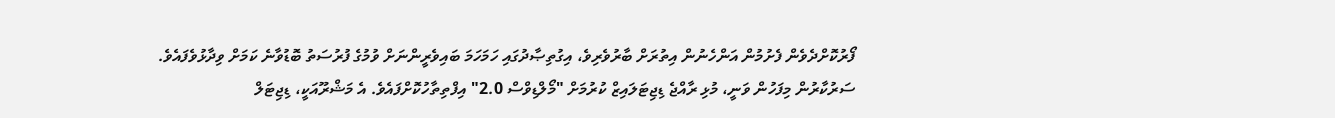ފޯރުކޮށްދެވެން ފެށުމުން އަންހެނުން އިތުރަށް ބާރުވެރިވެ، އިގުތިޞާދުގައި ހަމަހަމަ ބައިވެރީންނަށް ވުމުގެ ފުރުސަތު ބޮޑުވާނެ ކަމަށް ވިދާޅުވެފައެވެ. ސަރުކާރުން މިފަހުން ވަނީ، މުޅި ރާއްޖެ ޑިޖިޓަލައިޒް ކުރުމަށް "މޯލްޑިވްސް 2.0" އިފްތިތާހުކޮށްފައެވެ. އެ މަޝްރޫއަކީ، ޑިޖިޓަލް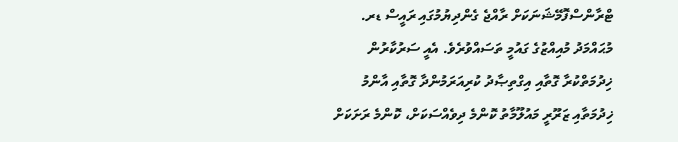ޓްރާންސްފޮމޭޝަނަކަށް ރާއްޖެ ގެންދިޔުމުގައި ރައީސް ޑރ. މުޙައްމަދު މުއިއްޒުގެ ގައުމީ ތަސައްވުރެވެ. އެއީ ސަރުކާރުން ޚިދުމަތްކުރާ ގޮތާއި އިގްތިޞާދު ކުރިއަރަމުންދާ ގޮތާއި އާންމު ޚިދުމަތާއި ޒަރޫރީ މައުލޫމާތު ކޮންމެ ދިވެއްސަކަށް، ކޮންމެ ރަށަކަށް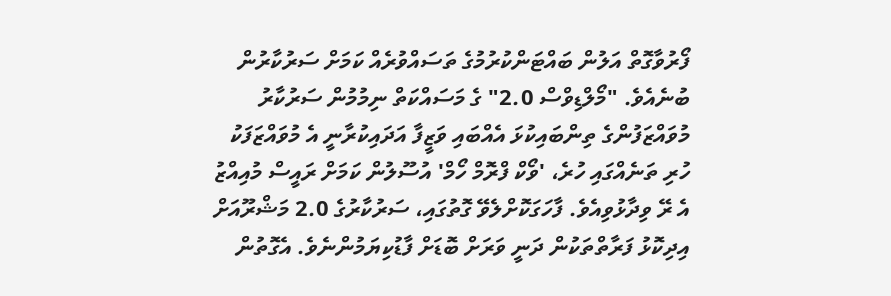ފޯރުވާގޮތް އަލުން ބައްޓަންކުރުމުގެ ތަސައްވުރެއް ކަމަށް ސަރުކާރުން ބުނެއެވެ. "މޯލްޑިވްސް 2.0" ގެ މަސައްކަތް ނިމުމުން ސަރުކާރު މުވައްޒަފުންގެ ތިންބައިކުޅަ އެއްބައި ވަޒީފާ އަދައިކުރާނީ އެ މުވައްޒަފަކު ހުރި ތަނެއްގައި ހުރެ، 'ވޯކް ފްރޮމް ހޯމް' އުސޫލުން ކަމަށް ރައީސް މުއިއްޒު އެ ރޭ ވިދާޅުވިއެވެ. ފާހަގަކޮށްލެވޭ ގޮތުގައި، ސަރުކާރުގެ 2.0 މަޝްރޫއަށް އިދިކޮޅު ފަރާތްތަކުން ދަނީ ވަރަށް ބޮޑަށް ފާޑުކިޔަމުންނެވެ. އެގޮތުން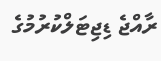ރާއްޖެ ޑިޖިޓަލްކުރުމުގެ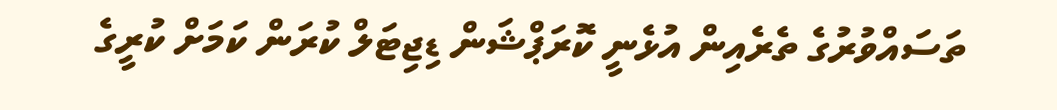ތަސައްވުރުގެ ތެރެއިން އުޅެނީ ކޮރަޕްޝަން ޑިޖިޓަލް ކުރަން ކަމަށް ކުރީގެ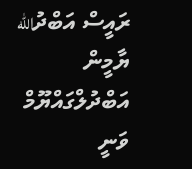ރައީސް އަބްދުالله ޔާމީން އަބްދުލްގައްޔޫމް ވަނީ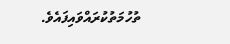ތުހުމަތުކުރައްވައިފައެވެ.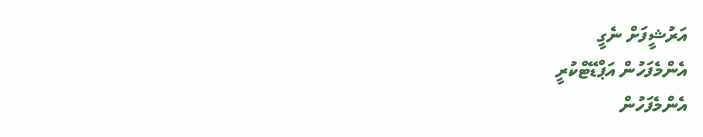އަރުޝީފަށް ނެގީ
އެންމެފަހުން އަޕްޑޭޓްކުރީ
އެންމެފަހުން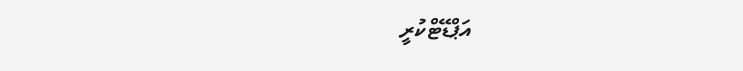އަޕްޑޭޓްކުރީ